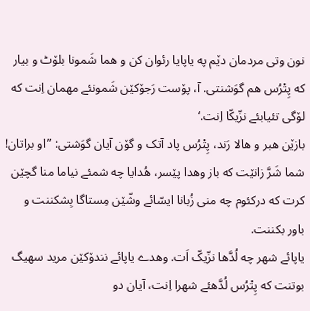نون وتی مردمان دێم په یاپایا رئوان کن و هما شَمونا بلۆٹ و بیار که پِتْرُس هم گوَشنتی. آ، پۆست رَجۆکێن شَمونئے مهمان اِنت که لۆگی تئیابئے نزّیکّا اِنت.‘
بازێن هبر و هالا رَند، پِتْرُس پاد آتک و گۆن آیان گوَشتی: ”او براتان! شما شَرَّ زانێت که باز وهدا پێسر، هُدایا چه شمئے نیاما منا گچێن کرت که درکئوم چه منی زُبانا ایسّائے وشّێن مِستاگا بِشکننت و باور بکننت.
یاپائے شهر چه لُدَّها نزّیکّ اَت. وهدے یاپائے نندۆکێن مرید سهیگ بوتنت که پِتْرُس لُدَّهئے شهرا اِنت، آیان دو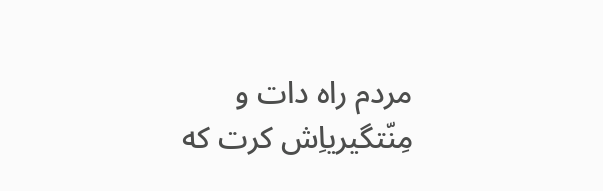مردم راه دات و مِنّتگیریاِش کرت که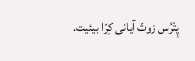پِتْرُس زوتّ آیانی کِرّا بیئیت.